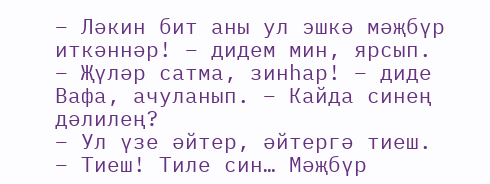– Ләкин бит аны ул эшкә мәҗбүр иткәннәр! – дидем мин, ярсып.
– Җүләр сатма, зинһар! – диде Вафа, ачуланып. – Кайда синең дәлилең?
– Ул үзе әйтер, әйтергә тиеш.
– Тиеш! Тиле син… Мәҗбүр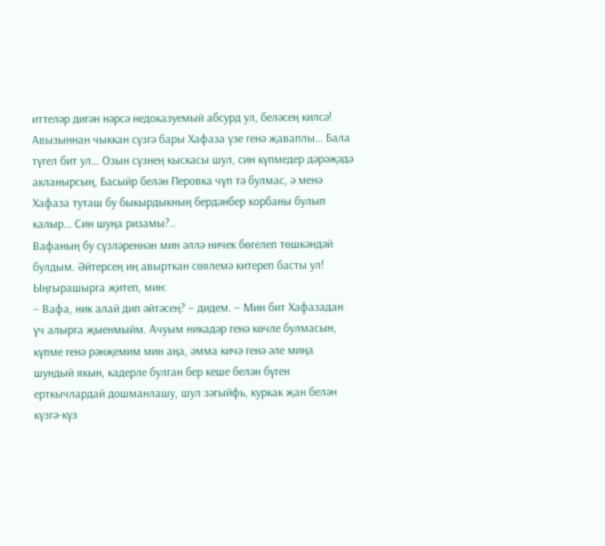иттеләр дигән нәрсә недоказуемый абсурд ул, беләсең килсә! Авызыннан чыккан сүзгә бары Хафаза үзе генә җаваплы… Бала түгел бит ул… Озын сүзнең кыскасы шул, син күпмедер дәрәҗәдә акланырсың, Басыйр белән Перовка чүп тә булмас, ә менә Хафаза туташ бу быкырдыкның бердәнбер корбаны булып калыр… Син шуңа ризамы?..
Вафаның бу сүзләреннән мин әллә ничек бөгелеп төшкәндәй булдым. Әйтерсең иң авырткан сөялемә китереп басты ул! Ыңгырашырга җитеп, мин:
– Вафа, ник алай дип әйтәсең? – дидем. – Мин бит Хафазадан үч алырга җыенмыйм. Ачуым никадәр генә көчле булмасын, күпме генә рәнҗемим мин аңа, әмма кичә генә әле миңа шундый якын, кадерле булган бер кеше белән бүген ерткычлардай дошманлашу, шул зәгыйфь, куркак җан белән күзгә-күз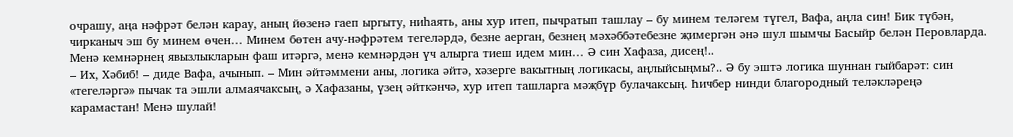очрашу, аңа нәфрәт белән карау, аның йөзенә гаеп ыргыту, ниһаять, аны хур итеп, пычратып ташлау – бу минем теләгем түгел, Вафа, аңла син! Бик түбән, чирканыч эш бу минем өчен… Минем бөтен ачу-нәфрәтем тегеләрдә, безне аерган, безнең мәхәббәтебезне җимергән әнә шул шымчы Басыйр белән Перовларда. Менә кемнәрнең явызлыкларын фаш итәргә, менә кемнәрдән үч алырга тиеш идем мин… Ә син Хафаза, дисең!..
– Их, Хәбиб! – диде Вафа, ачынып. – Мин әйтәммени аны, логика әйтә, хәзерге вакытның логикасы, аңлыйсыңмы?.. Ә бу эштә логика шуннан гыйбарәт: син «тегеләргә» пычак та эшли алмаячаксың, ә Хафазаны, үзең әйткәнчә, хур итеп ташларга мәҗбүр булачаксың. Һичбер нинди благородный теләкләреңә карамастан! Менә шулай!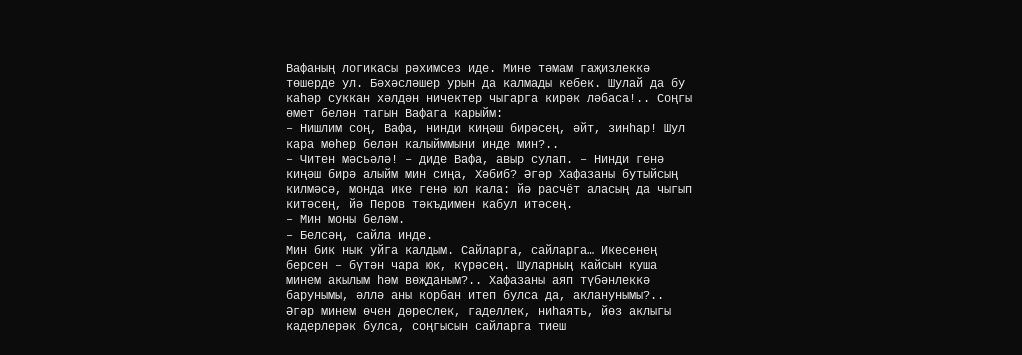Вафаның логикасы рәхимсез иде. Мине тәмам гаҗизлеккә төшерде ул. Бәхәсләшер урын да калмады кебек. Шулай да бу каһәр суккан хәлдән ничектер чыгарга кирәк ләбаса!.. Соңгы өмет белән тагын Вафага карыйм:
– Нишлим соң, Вафа, нинди киңәш бирәсең, әйт, зинһар! Шул кара мөһер белән калыйммыни инде мин?..
– Читен мәсьәлә! – диде Вафа, авыр сулап. – Нинди генә киңәш бирә алыйм мин сиңа, Хәбиб? Әгәр Хафазаны бутыйсың килмәсә, монда ике генә юл кала: йә расчёт аласың да чыгып китәсең, йә Перов тәкъдимен кабул итәсең.
– Мин моны беләм.
– Белсәң, сайла инде.
Мин бик нык уйга калдым. Сайларга, сайларга… Икесенең берсен – бүтән чара юк, күрәсең. Шуларның кайсын куша минем акылым һәм вөҗданым?.. Хафазаны аяп түбәнлеккә барунымы, әллә аны корбан итеп булса да, акланунымы?.. Әгәр минем өчен дөреслек, гаделлек, ниһаять, йөз аклыгы кадерлерәк булса, соңгысын сайларга тиеш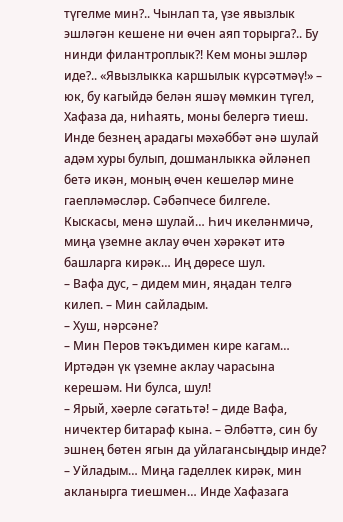түгелме мин?.. Чынлап та, үзе явызлык эшләгән кешене ни өчен аяп торырга?.. Бу нинди филантроплык?! Кем моны эшләр иде?.. «Явызлыкка каршылык күрсәтмәү!» – юк, бу кагыйдә белән яшәү мөмкин түгел, Хафаза да, ниһаять, моны белергә тиеш.
Инде безнең арадагы мәхәббәт әнә шулай адәм хуры булып, дошманлыкка әйләнеп бетә икән, моның өчен кешеләр мине гаепләмәсләр. Сәбәпчесе билгеле.
Кыскасы, менә шулай… Һич икеләнмичә, миңа үземне аклау өчен хәрәкәт итә башларга кирәк… Иң дөресе шул.
– Вафа дус, – дидем мин, яңадан телгә килеп. – Мин сайладым.
– Хуш, нәрсәне?
– Мин Перов тәкъдимен кире кагам… Иртәдән үк үземне аклау чарасына керешәм. Ни булса, шул!
– Ярый, хәерле сәгатьтә! – диде Вафа, ничектер битараф кына. – Әлбәттә, син бу эшнең бөтен ягын да уйлагансыңдыр инде?
– Уйладым… Миңа гаделлек кирәк, мин акланырга тиешмен… Инде Хафазага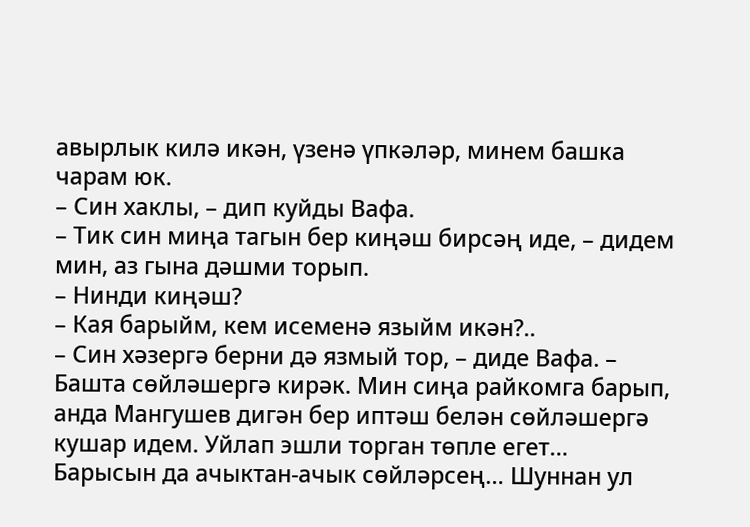авырлык килә икән, үзенә үпкәләр, минем башка чарам юк.
– Син хаклы, – дип куйды Вафа.
– Тик син миңа тагын бер киңәш бирсәң иде, – дидем мин, аз гына дәшми торып.
– Нинди киңәш?
– Кая барыйм, кем исеменә языйм икән?..
– Син хәзергә берни дә язмый тор, – диде Вафа. – Башта сөйләшергә кирәк. Мин сиңа райкомга барып, анда Мангушев дигән бер иптәш белән сөйләшергә кушар идем. Уйлап эшли торган төпле егет… Барысын да ачыктан-ачык сөйләрсең… Шуннан ул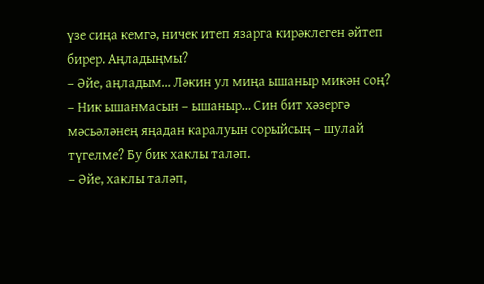үзе сиңа кемгә, ничек итеп язарга кирәклеген әйтеп бирер. Аңладыңмы?
– Әйе, аңладым… Ләкин ул миңа ышаныр микән соң?
– Ник ышанмасын – ышаныр… Син бит хәзергә мәсьәләнең яңадан каралуын сорыйсың – шулай түгелме? Бу бик хаклы таләп.
– Әйе, хаклы таләп,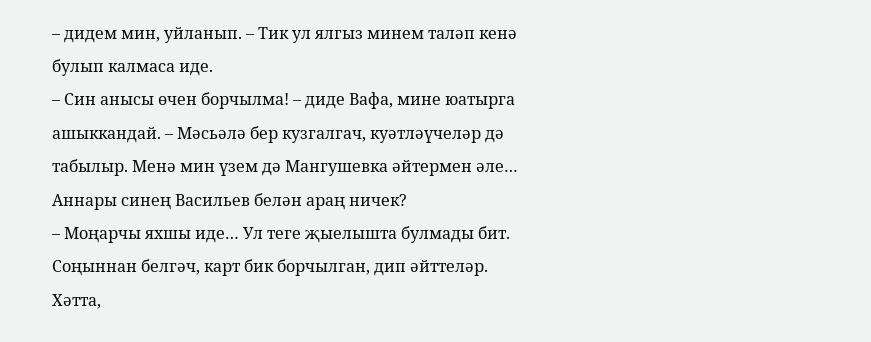– дидем мин, уйланып. – Тик ул ялгыз минем таләп кенә булып калмаса иде.
– Син анысы өчен борчылма! – диде Вафа, мине юатырга ашыккандай. – Мәсьәлә бер кузгалгач, куәтләүчеләр дә табылыр. Менә мин үзем дә Мангушевка әйтермен әле… Аннары синең Васильев белән араң ничек?
– Моңарчы яхшы иде… Ул теге җыелышта булмады бит. Соңыннан белгәч, карт бик борчылган, дип әйттеләр. Хәтта,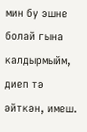мин бу эшне болай гына калдырмыйм, диеп тә әйткән, имеш.